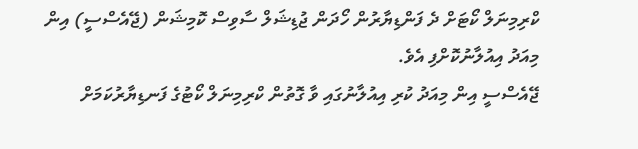ކްރިމިނަލް ކޯޓަށް ދެ ފަންޑިޔާރުން ހޯދަން ޖުޑިޝަލް ސާވިސް ކޮމިޝަން (ޖޭއެސްސީ) އިން މިއަދު އިއުލާނުކޮށްފި އެވެ.
ޖޭއެސްސީ އިން މިއަދު ކުރި އިއުލާނުގައި ވާ ގޮތުން ކްރިމިނަލް ކޯޓުގެ ފަނޑިޔާރުކަމަށް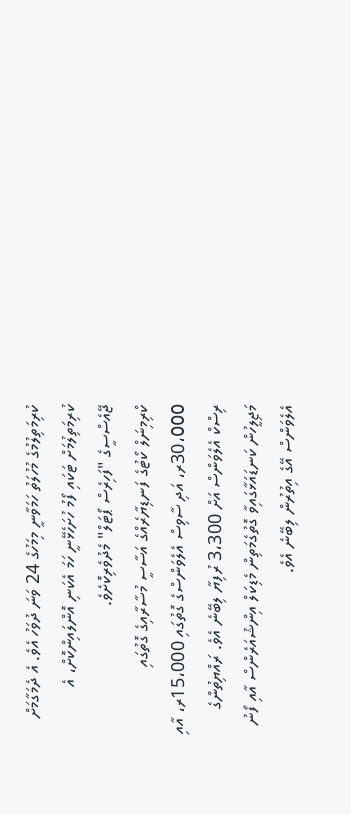ކުރިމަތިލުމުގެ މުހުލަތު ހަމަވާނީ މިމަހުގެ 24 ވަނަ ދުވަހު އެވެ. އެ ދެމަގާމަށް ކުރިމަތިލުމަށް ޓަކައި ފޯމު ހުށަހެޅޭނީ ހަމަ އެކަނި އޮންލައިންކޮށް، އެ ޖޭއެސްސީގެ "ފަހިރެސް ޕޯޓަލް" މެދުވެރިކޮށެވެ.
ކްރިމިނަލް ކޯޓުގެ ފަނޑިޔާރެއްގެ އަސާސީ މުސާރާއިގެ ގޮތުގައި 30،000ރ، އަދި ސާވިސް އެލެވަންސްގެ ގޮތުގައި 15،000ރ، އާއި ރިސްކް އެލެވަންސް އަށް 3،300 ރުފިޔާ ލިބޭނެ އެވެ. ރައްޔިތުންގެ މަޖިލީހުން ކަނޑައަޅާގައިވާ ގޮތުގެމަތިން މެޑިކަލް އިންޝުއަރެންސް އާއި ފޯނު އެލެވަންސް އޭގެ އިތުރުން ލިބޭނެ އެވެ.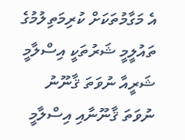އެ މަގާމުތަކަށް ކުރިމަތިލުމުގެ ތައުލީމީ ޝަރުތަކީ އިސްލާމީ ޝަރީއާ ނުވަތަ ޤާނޫނު ނުވަތަ ޤާނޫނާއި އިސްލާމީ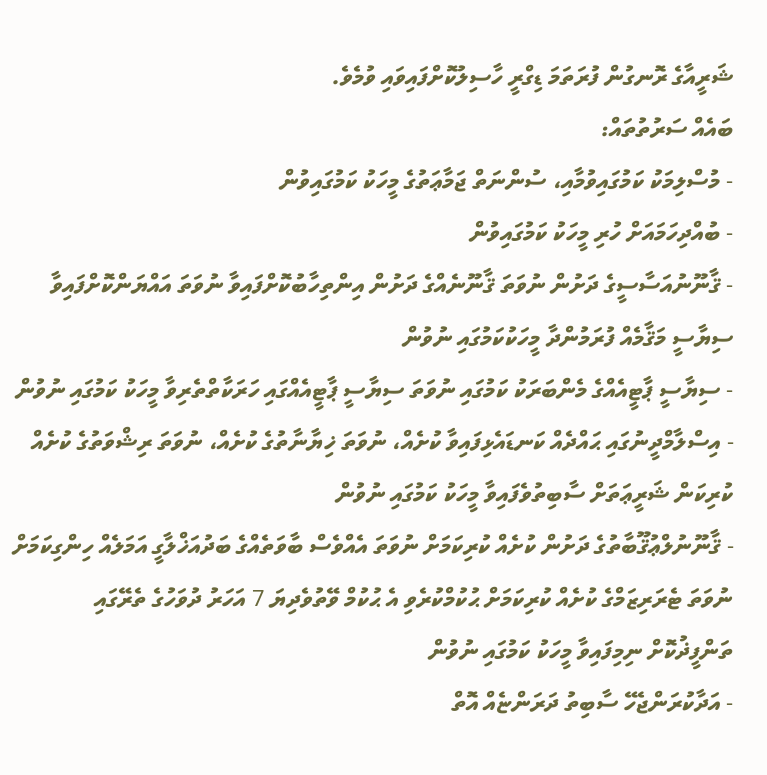ޝަރީއާގެ ރޮނގުން ފުރަތަމަ ޑިގްރީ ހާސިލުކޮށްފައިވައި ވުމެވެ.
ބައެއް ސަރުތުތައް:
- މުސްލިމަކު ކަމުގައިވުމާއި، ސުންނަތް ޖަމާޢަތުގެ މީހަކު ކަމުގައިވުން
- ބުއްދިހަމައަށް ހުރި މީހަކު ކަމުގައިވުން
- ޤާނޫނުއަސާސީގެ ދަށުން ނުވަތަ ޤާނޫނެއްގެ ދަށުން އިންތިހާބުކޮށްފައިވާ ނުވަތަ އައްޔަންކޮށްފައިވާ ސިޔާސީ މަޤާމެއް ފުރަމުންދާ މީހަކުކަމުގައި ނުވުން
- ސިޔާސީ ޕާޓީއެއްގެ މެންބަރަކު ކަމުގައި ނުވަތަ ސިޔާސީ ޕާޓީއެއްގައި ހަރަކާތްތެރިވާ މީހަކު ކަމުގައި ނުވުން
- އިސްލާމްދީނުގައި ޙައްދެއް ކަނޑައެޅިފައިވާ ކުށެއް، ނުވަތަ ޚިޔާނާތުގެ ކުށެއް، ނުވަތަ ރިޝްވަތުގެ ކުށެއް ކުރިކަން ޝަރީޢަތަށް ސާބިތުވެފައިވާ މީހަކު ކަމުގައި ނުވުން
- ޤާނޫނުލްޢުޤޫބާތުގެ ދަށުން ކުށެއް ކުރިކަމަށް ނުވަތަ އެއްވެސް ބާވަތެއްގެ ބަދުއަޚްލާގީ އަމަލެއް ހިންގިކަމަށް ނުވަތަ ޓެރަރިޒަމްގެ ކުށެއް ކުރިކަމަށް ޙުކުމްކުރެވި އެ ޙުކުމް ވޭތުވެދިޔަ 7 އަހަރު ދުވަހުގެ ތެރޭގައި ތަންފީޛުކޮށް ނިމިފައިވާ މީހަކު ކަމުގައި ނުވުން
- އަދާކުރަންޖެހޭ ސާބިތު ދަރަންޏެއް އޮތް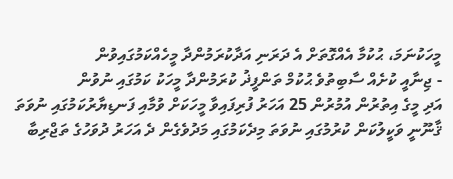މީހަކުނަމަ، ޙުކުމާ އެއްގޮތަށް އެ ދަރަނި އަދާކުރަމުންދާ މީހެއްކަމުގައިވުން
- ޖިނާއީ ކުށެއް ސާބިތުވެ ޙުކުމް ތަންފީޛު ކުރަމުންދާ މީހަކު ކަމުގައި ނުވުން
އަދި މީގެ އިތުރުން އުމުރުން 25 އަހަރު ފުރިފައިވާ މީހަކަށް ވުމާއި ފަނޑިޔާރުކަމުގައި ނުވަތަ ޤާނޫނީ ވަކީލުކަން ކުރުމުގައި ނުވަތަ މިދެކަމުގައި މަދުވެގެން ދެ އަހަރު ދުވަހުގެ ތަޖްރިބާ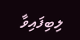ލިބިފައިވާ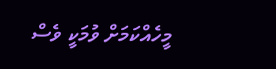މީހެއްކަމަށް ވުމަކީ ވެސް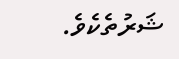ޝަރުތެކެވެ.